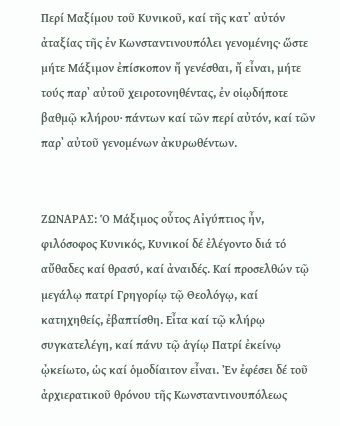Περί Μαξίμου τοῦ Κυνικοῦ, καί τῆς κατ᾿ αὐτόν ἀταξίας τῆς ἐν Κωνσταντινουπόλει γενομένης· ὥστε μήτε Μάξιμον ἐπίσκοπον ἤ γενέσθαι, ἤ εἶναι, μήτε τούς παρ᾿ αὐτοῦ χειροτονηθέντας, ἐν οἱῳδήποτε βαθμῷ κλήρου· πάντων καί τῶν περί αὐτόν, καί τῶν παρ᾿ αὐτοῦ γενομένων ἀκυρωθέντων.


ΖΩΝΑΡΑΣ: Ὁ Μάξιμος οὗτος Αἰγύπτιος ἦν, φιλόσοφος Κυνικός, Κυνικοί δέ ἐλέγοντο διά τό αὔθαδες καί θρασύ, καί ἀναιδές. Καί προσελθών τῷ μεγάλῳ πατρί Γρηγορίῳ τῷ Θεολόγῳ, καί κατηχηθείς, ἐβαπτίσθη. Εἶτα καί τῷ κλήρῳ συγκατελέγη, καί πάνυ τῷ ἁγίῳ Πατρί ἐκείνῳ ᾠκείωτο, ὡς καί ὁμοδίαιτον εἶναι. Ἐν ἐφέσει δέ τοῦ ἀρχιερατικοῦ θρόνου τῆς Κωνσταντινουπόλεως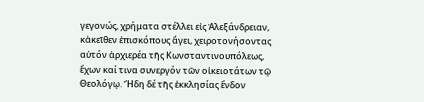γεγονώς, χρήματα στέλλει εἰς Ἀλεξάνδρειαν, κἀκεῖθεν ἐπισκόπους ἄγει, χειροτονήσοντας αὐτόν ἀρχιερέα τῆς Κωνσταντινουπόλεως, ἔχων καί τινα συνεργόν τῶν οἰκειοτάτων τῷ Θεολόγῳ. Ἤδη δέ τῆς ἐκκλησίας ἔνδον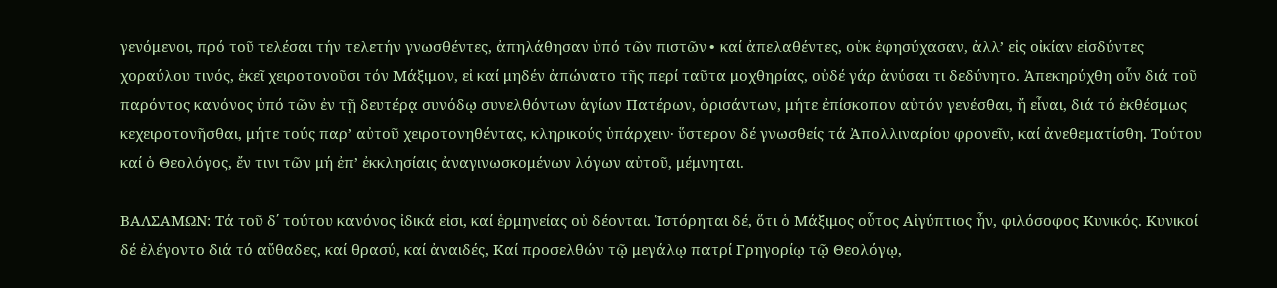γενόμενοι, πρό τοῦ τελέσαι τήν τελετήν γνωσθέντες, ἀπηλάθησαν ὑπό τῶν πιστῶν∙ καί ἀπελαθέντες, οὐκ ἐφησύχασαν, ἀλλ’ εἰς οἰκίαν εἰσδύντες χοραύλου τινός, ἐκεῖ χειροτονοῦσι τόν Μάξιμον, εἰ καί μηδέν ἀπώνατο τῆς περί ταῦτα μοχθηρίας, οὐδέ γάρ ἀνύσαι τι δεδύνητο. Ἀπεκηρύχθη οὖν διά τοῦ παρόντος κανόνος ὑπό τῶν ἐν τῇ δευτέρᾳ συνόδῳ συνελθόντων ἁγίων Πατέρων, ὁρισάντων, μήτε ἐπίσκοπον αὐτόν γενέσθαι, ἤ εἶναι, διά τό ἐκθέσμως κεχειροτονῆσθαι, μήτε τούς παρ’ αὐτοῦ χειροτονηθέντας, κληρικούς ὑπάρχειν· ὕστερον δέ γνωσθείς τά Ἀπολλιναρίου φρονεῖν, καί ἀνεθεματίσθη. Τούτου καί ὁ Θεολόγος, ἔν τινι τῶν μή ἐπ’ ἐκκλησίαις ἀναγινωσκομένων λόγων αὐτοῦ, μέμνηται.

ΒΑΛΣΑΜΩΝ: Τά τοῦ δ΄ τούτου κανόνος ἰδικά εἰσι, καί ἑρμηνείας οὐ δέονται. Ἱστόρηται δέ, ὅτι ὁ Μάξιμος οὗτος Αἰγύπτιος ἦν, φιλόσοφος Κυνικός. Κυνικοί δέ ἐλέγοντο διά τό αὔθαδες, καί θρασύ, καί ἀναιδές, Καί προσελθών τῷ μεγάλῳ πατρί Γρηγορίῳ τῷ Θεολόγῳ,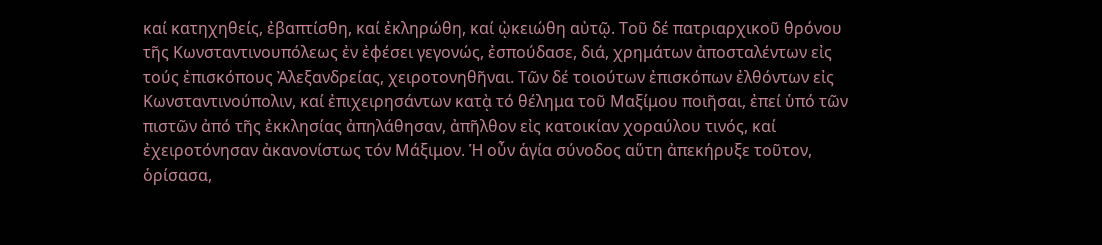καί κατηχηθείς, ἐβαπτίσθη, καί ἐκληρώθη, καί ᾠκειώθη αὐτῷ. Τοῦ δέ πατριαρχικοῦ θρόνου τῆς Κωνσταντινουπόλεως ἐν ἐφέσει γεγονώς, ἐσπούδασε, διά, χρημάτων ἀποσταλέντων εἰς τούς ἐπισκόπους Ἀλεξανδρείας, χειροτονηθῆναι. Τῶν δέ τοιούτων ἐπισκόπων ἐλθόντων εἰς Κωνσταντινούπολιν, καί ἐπιχειρησάντων κατᾲ τό θέλημα τοῦ Μαξίμου ποιῆσαι, ἐπεί ὑπό τῶν πιστῶν ἀπό τῆς ἐκκλησίας ἀπηλάθησαν, ἀπῆλθον εἰς κατοικίαν χοραύλου τινός, καί ἐχειροτόνησαν ἀκανονίστως τόν Μάξιμον. Ἡ οὖν ἁγία σύνοδος αὕτη ἀπεκήρυξε τοῦτον, ὁρίσασα,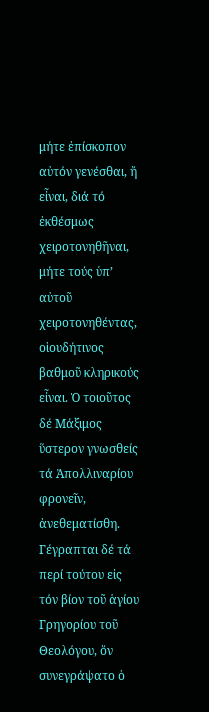μήτε ἐπίσκοπον αὐτόν γενέσθαι, ἤ εἶναι, διά τό ἐκθέσμως χειροτονηθῆναι, μήτε τούς ὑπ’ αὐτοῦ χειροτονηθέντας, οἱουδήτινος βαθμοῦ κληρικούς εἶναι. Ὁ τοιοῦτος δέ Μάξιμος ὕστερον γνωσθείς τά Ἀπολλιναρίου φρονεῖν, ἀνεθεματίσθη. Γέγραπται δέ τά περί τούτου εἰς τόν βίον τοῦ ἁγίου Γρηγορίου τοῦ Θεολόγου, ὅν συνεγράψατο ὁ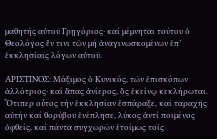μαθητής αὐτοῦ Γρῃγόριος∙ καί μέμνηται τούτου ὁ Θεολόγος ἔν τινι τῶν μή ἀναγινωσκομένων ἐπ’ ἐκκλησίαις λόγων αὐτοῦ.

ΑΡΙΣΤΙΝΟΣ: Μάξιμος ὁ Κυνικός, τῶν ἐπισκόπων ἀλλότριος∙ καί ἅπας ἀνίερος, ὅς ἐκείνῳ κεκλήρωται. Ὅτιπερ οὗτος τήν ἐκκλησίαν ἐσπάραξε, καί ταραχῆς αὐτήν καί θορύβου ἐνέπλησε, λύκος ἀντί ποιμένος ὀφθείς, καί πάντα συγχωρῶν ἐτοίμως τοῖς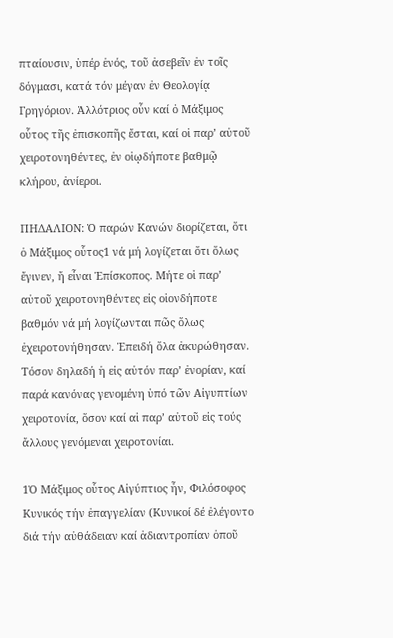πταίουσιν, ὑπέρ ἑνός, τοῦ ἀσεβεῖν ἐν τοῖς δόγμασι, κατά τόν μέγαν ἐν Θεολογίᾳ Γρηγόριον. Ἀλλότριος οὖν καί ὀ Μάξιμος οὗτος τῆς ἐπισκοπῆς ἔσται, καί οἱ παρ’ αὐτοῦ χειροτονηθέντες, ἐν οἱῳδήποτε βαθμῷ κλήρου, ἀνίεροι.

ΠΗΔΑΛΙΟΝ: Ὁ παρών Κανών διορίζεται, ὅτι ὁ Μάξιμος οὗτος1 νά μή λογίζεται ὅτι ὅλως ἔγινεν, ἤ εἶναι Ἐπίσκοπος. Μήτε οἱ παρ’ αὐτοῦ χειροτονηθέντες εἰς οἱονδήποτε βαθμόν νά μή λογίζωνται πῶς ὅλως ἐχειροτονήθησαν. Ἐπειδή ὅλα ἀκυρώθησαν. Τόσον δηλαδή ἡ εἰς αὐτόν παρ’ ἐνορίαν, καί παρά κανόνας γενομένη ὑπό τῶν Αἰγυπτίων χειροτονία, ὅσον καί αἱ παρ’ αὐτοῦ εἰς τούς ἄλλους γενόμεναι χειροτονίαι.

1Ὁ Μάξιμος οὗτος Αἰγύπτιος ἦν, Φιλόσοφος Κυνικός τήν ἐπαγγελίαν (Κυνικοί δέ ἐλέγοντο διά τήν αὐθάδειαν καί ἀδιαντροπίαν ὁποῦ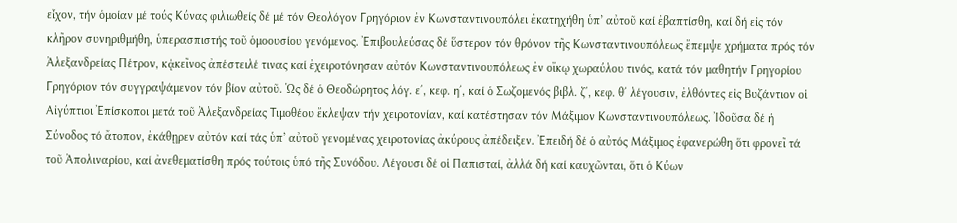εἶχον, τήν ὁμοίαν μέ τούς Κύνας φιλιωθείς δέ μέ τόν Θεολόγον Γρηγόριον ἐν Κωνσταντινουπόλει ἐκατηχήθη ὑπ’ αὐτοῦ καί ἐβαπτίσθη, καί δή εἰς τόν κλῆρον συνηριθμήθη, ὑπερασπιστής τοῦ ὁμοουσίου γενόμενος. Ἐπιβουλεύσας δέ ὕστερον τόν θρόνον τῆς Κωνσταντινουπόλεως ἔπεμψε χρήματα πρός τόν Ἀλεξανδρείας Πέτρον, κᾀκεῖνος ἀπέστειλέ τινας καί ἐχειροτόνησαν αὐτόν Κωνσταντινουπόλεως ἐν οἴκῳ χωραύλου τινός, κατά τόν μαθητήν Γρηγορίου Γρηγόριον τόν συγγραψάμενον τόν βίον αὐτοῦ. Ὡς δέ ὁ Θεοδώρητος λόγ. ε΄, κεφ. η΄, καί ὁ Σωζομενός βιβλ. ζ΄, κεφ. θ΄ λέγουσιν, ἐλθόντες εἰς Βυζάντιον οἱ Αἰγύπτιοι Ἐπίσκοποι μετά τοῦ Ἀλεξανδρείας Τιμοθέου ἔκλεψαν τήν χειροτονίαν, καί κατέστησαν τόν Μάξιμον Κωνσταντινουπόλεως. Ἰδοῦσα δέ ἡ Σύνοδος τό ἄτοπον, ἐκάθῃρεν αὐτόν καί τάς ὑπ’ αὐτοῦ γενομένας χειροτονίας ἀκύρους ἀπέδειξεν. Ἐπειδή δέ ὁ αὐτός Μάξιμος ἐφανερώθη ὅτι φρονεῖ τά τοῦ Ἀπολιναρίου, καί ἀνεθεματίσθη πρός τούτοις ὑπό τῆς Συνόδου. Λέγουσι δέ οἱ Παπισταί, ἀλλά δή καί καυχῶνται, ὅτι ὁ Κύων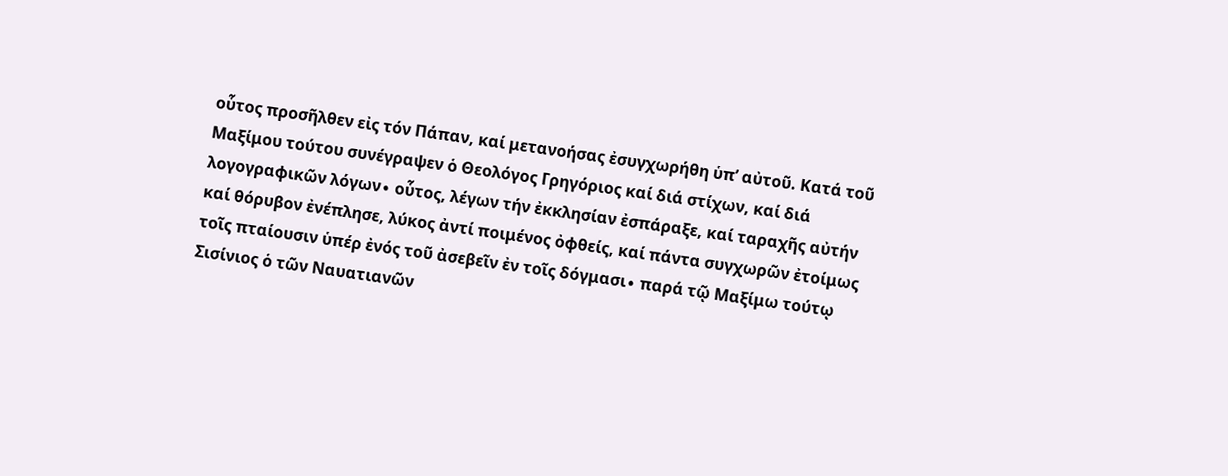οὗτος προσῆλθεν εἰς τόν Πάπαν, καί μετανοήσας ἐσυγχωρήθη ὑπ’ αὐτοῦ. Κατά τοῦ Μαξίμου τούτου συνέγραψεν ὁ Θεολόγος Γρηγόριος καί διά στίχων, καί διά λογογραφικῶν λόγων∙ οὗτος, λέγων τήν ἐκκλησίαν ἐσπάραξε, καί ταραχῆς αὐτήν καί θόρυβον ἐνέπλησε, λύκος ἀντί ποιμένος ὀφθείς, καί πάντα συγχωρῶν ἐτοίμως τοῖς πταίουσιν ὑπέρ ἐνός τοῦ ἀσεβεῖν ἐν τοῖς δόγμασι∙ παρά τῷ Μαξίμω τούτῳ Σισίνιος ὁ τῶν Ναυατιανῶν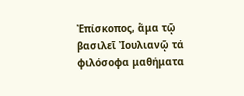Ἐπίσκοπος, ἅμα τῷ βασιλεῖ Ἰουλιανῷ τά φιλόσοφα μαθήματα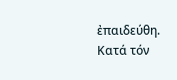ἐπαιδεύθη. Κατά τόν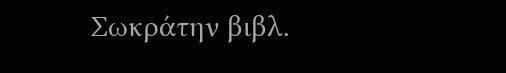Σωκράτην βιβλ.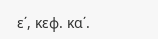ε΄, κεφ. κα΄.